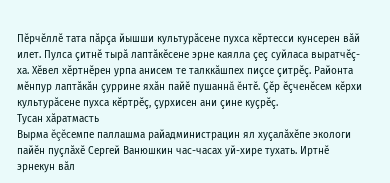Пĕрчĕллĕ тата пăрçа йышши культурăсене пухса кĕртесси кунсерен вăй илет. Пулса çитнĕ тырă лаптăкĕсене эрне каялла çеç суйласа выратчĕç-ха. Хĕвел хĕртнĕрен урпа анисем те талккăшпех пиçсе çитрĕç. Районта мĕнпур лаптăкăн çуррине яхăн пайĕ пушаннă ĕнтĕ. Çĕр ĕçченĕсем кĕрхи культурăсене пухса кĕртрĕç, çурхисен ани çине куçрĕç.
Тусан хăратмасть
Вырма ĕçĕсемпе паллашма райадминистрацин ял хуçалăхĕпе экологи пайĕн пуçлăхĕ Сергей Ванюшкин час-часах уй-хире тухать. Иртнĕ эрнекун вăл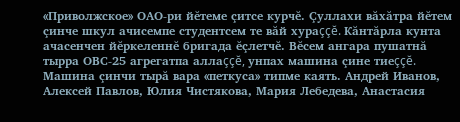«Приволжское» ОАО-ри йĕтеме çитсе курчĕ. Çуллахи вăхăтра йĕтем çинче шкул ачисемпе студентсем те вăй хураççĕ. Кăнтăрла кунта ачасенчен йĕркеленнĕ бригада ĕçлетчĕ. Вĕсем ангара пушатнă тырра ОВС-25 агрегатпа аллаççĕ, унпах машина çине тиеççĕ. Машина çинчи тырă вара «петкуса» типме каять. Андрей Иванов, Алексей Павлов, Юлия Чистякова, Мария Лебедева, Анастасия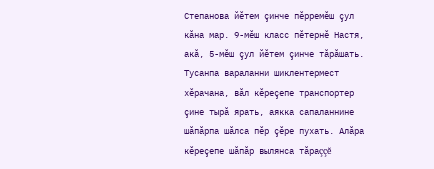Степанова йĕтем çинче пĕрремĕш çул кăна мар. 9-мĕш класс пĕтернĕ Настя, акă, 5-мĕш çул йĕтем çинче тăрăшать. Тусанпа вараланни шиклентермест хĕрачана, вăл кĕреçепе транспортер çине тырă ярать, аякка сапаланнине шăпăрпа шăлса пĕр çĕре пухать. Алăра кĕреçепе шăпăр вылянса тăраççĕ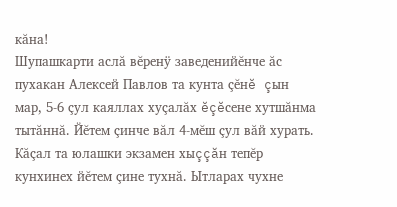кăна!
Шупашкарти аслă вĕренÿ заведенийĕнче ăс пухакан Алексей Павлов та кунта çĕнĕ çын мар, 5-6 çул каяллах хуçалăх ĕçĕсене хутшăнма тытăннă. Йĕтем çинче вăл 4-мĕш çул вăй хурать. Кăçал та юлашки экзамен хыççăн тепĕр кунхинех йĕтем çине тухнă. Ытларах чухне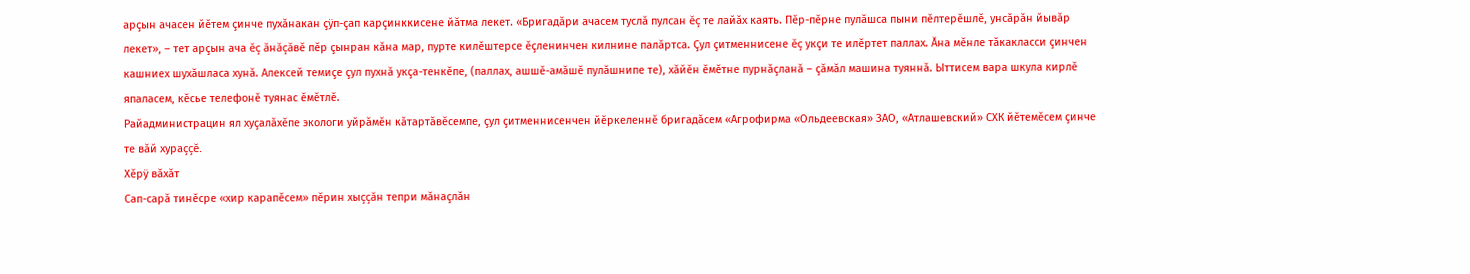арçын ачасен йĕтем çинче пухăнакан çÿп-çап карçинккисене йăтма лекет. «Бригадăри ачасем туслă пулсан ĕç те лайăх каять. Пĕр-пĕрне пулăшса пыни пĕлтерĕшлĕ, унсăрăн йывăр лекет», – тет арçын ача ĕç ăнăçăвĕ пĕр çынран кăна мар, пурте килĕштерсе ĕçленинчен килнине палăртса. Çул çитменнисене ĕç укçи те илĕртет паллах. Ăна мĕнле тăкакласси çинчен кашниех шухăшласа хунă. Алексей темиçе çул пухнă укçа-тенкĕпе, (паллах, ашшĕ-амăшĕ пулăшнипе те), хăйĕн ĕмĕтне пурнăçланă – çăмăл машина туяннă. Ыттисем вара шкула кирлĕ япаласем, кĕсье телефонĕ туянас ĕмĕтлĕ.
Райадминистрацин ял хуçалăхĕпе экологи уйрăмĕн кăтартăвĕсемпе, çул çитменнисенчен йĕркеленнĕ бригадăсем «Агрофирма «Ольдеевская» ЗАО, «Атлашевский» СХК йĕтемĕсем çинче те вăй хураççĕ.
Хĕрÿ вăхăт
Сап-сарă тинĕсре «хир карапĕсем» пĕрин хыççăн тепри мăнаçлăн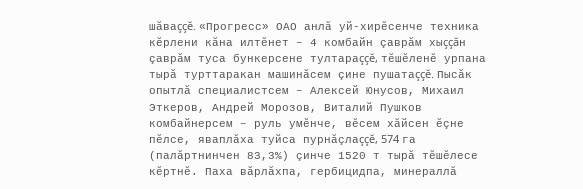шăваççĕ. «Прогресс» ОАО анлă уй-хирĕсенче техника кĕрлени кăна илтĕнет – 4 комбайн çаврăм хыççăн çаврăм туса бункерсене тултараççĕ, тĕшĕленĕ урпана тырă турттаракан машинăсем çине пушатаççĕ. Пысăк опытлă специалистсем – Алексей Юнусов, Михаил Эткеров, Андрей Морозов, Виталий Пушков комбайнерсем – руль умĕнче, вĕсем хăйсен ĕçне пĕлсе, яваплăха туйса пурнăçлаççĕ, 574 га (палăртнинчен 83,3%) çинче 1520 т тырă тĕшĕлесе кĕртнĕ. Паха вăрлăхпа, гербицидпа, минераллă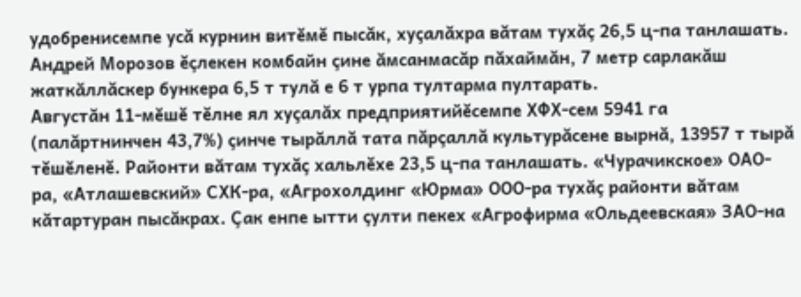удобренисемпе усă курнин витĕмĕ пысăк, хуçалăхра вăтам тухăç 26,5 ц-па танлашать.
Андрей Морозов ĕçлекен комбайн çине ăмсанмасăр пăхаймăн, 7 метр сарлакăш жаткăллăскер бункера 6,5 т тулă е 6 т урпа тултарма пултарать.
Августăн 11-мĕшĕ тĕлне ял хуçалăх предприятийĕсемпе ХФХ-сем 5941 га (палăртнинчен 43,7%) çинче тырăллă тата пăрçаллă культурăсене вырнă, 13957 т тырă тĕшĕленĕ. Районти вăтам тухăç хальлĕхе 23,5 ц-па танлашать. «Чурачикское» ОАО-ра, «Атлашевский» СХК-ра, «Агрохолдинг «Юрма» ООО-ра тухăç районти вăтам кăтартуран пысăкрах. Çак енпе ытти çулти пекех «Агрофирма «Ольдеевская» ЗАО-на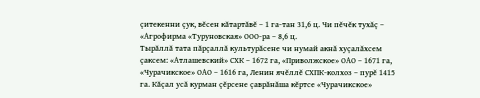çитекенни çук, вĕсен кăтартăвĕ – 1 га-тан 31,6 ц. Чи пĕчĕк тухăç – «Агрофирма «Туруновская» ООО-ра – 8,6 ц.
Тырăллă тата пăрçаллă культурăсене чи нумай акнă хуçалăхсем çаксем: «Атлашевский» СХК – 1672 га, «Приволжское» ОАО – 1671 га, «Чурачикское» ОАО – 1616 га, Ленин ячĕллĕ СХПК-колхоз – пурĕ 1415 га. Кăçал усă курман çĕрсене çаврăнăша кĕртсе «Чурачикское»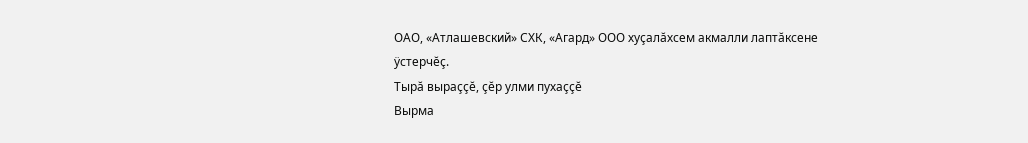ОАО, «Атлашевский» СХК, «Агард» ООО хуçалăхсем акмалли лаптăксене ÿстерчĕç.
Тырă выраççĕ, çĕр улми пухаççĕ
Вырма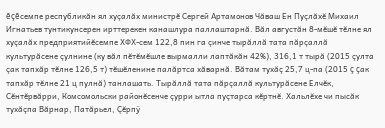ĕçĕсемпе республикăн ял хуçалăх министрĕ Сергей Артамонов Чăваш Ен Пуçлăхĕ Михаил Игнатьев тунтикунсерен ирттерекен канашлура паллаштарнă. Вăл августăн 8-мĕшĕ тĕлне ял хуçалăх предприятийĕсемпе ХФХ-сем 122,8 пин га çинче тырăллă тата пăрçаллă культурăсене çулнине (ку вăл пĕтĕмĕшле вырмалли лаптăкăн 42%), 316,1 т тырă (2015 çулта çак тапхăр тĕлне 126,5 т) тĕшĕленине палăртса хăварнă. Вăтам тухăç 25,7 ц-па (2015 ç çак тапхăр тĕлне 21 ц пулнă) танлашать. Тырăллă тата пăрçаллă культурăсене Елчĕк, Сĕнтĕрвăрри, Комсомольски районĕсенче çурри ытла пуçтарса кĕртнĕ. Хальлĕхе чи пысăк тухăçпа Вăрнар, Патăрьел, Çĕрпÿ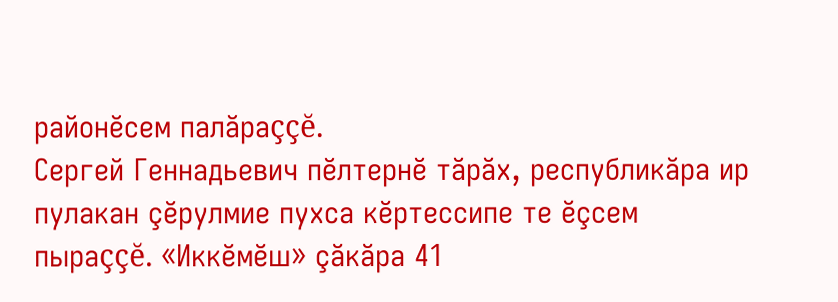районĕсем палăраççĕ.
Сергей Геннадьевич пĕлтернĕ тăрăх, республикăра ир пулакан çĕрулмие пухса кĕртессипе те ĕçсем пыраççĕ. «Иккĕмĕш» çăкăра 41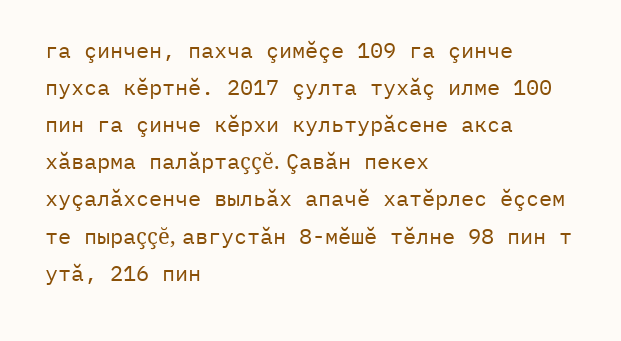га çинчен, пахча çимĕçе 109 га çинче пухса кĕртнĕ. 2017 çулта тухăç илме 100 пин га çинче кĕрхи культурăсене акса хăварма палăртаççĕ. Çавăн пекех хуçалăхсенче выльăх апачĕ хатĕрлес ĕçсем те пыраççĕ, августăн 8-мĕшĕ тĕлне 98 пин т утă, 216 пин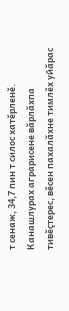т сенаж, 34,7 пин т силос хатĕрленĕ.
Канашлурах аграрисене вăрлăхпа тивĕçтерес, вĕсен пахалăхне тимлĕх уйăрас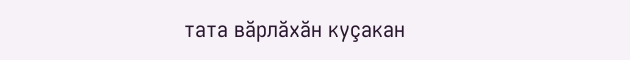тата вăрлăхăн куçакан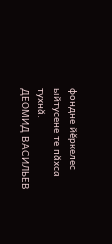фондне йĕркелес ыйтусене те пăхса тухнă.
ДЕОМИД ВАСИЛЬЕВ